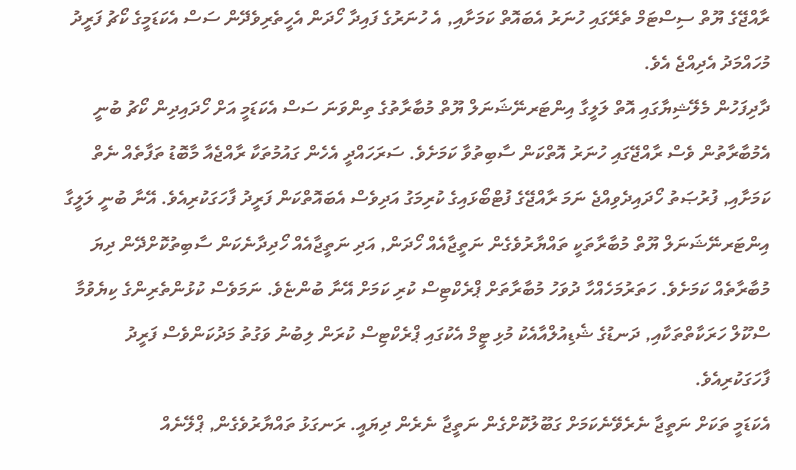ރާއްޖޭގެ ޔޫތް ސިސްޓަމް ތެރޭގައި ހުނަރު އެބައޮތް ކަމަށާއި, އެ ހުނަރުގެ ފައިދާ ހޯދަން އެހީތެރިވެދޭން ސަސް އެކަޑަމީގެ ކޯޗު ފަރީދު މުހައްމަދު އެދިއްޖެ އެވެ.
ދާދިފަހުން މެލޭޝިޔާގައި އޮތް ލަލީގާ އިންޓަރނޭޝަނަލް ޔޫތް މުބާރާތުގެ ތިންވަނަ ސަސް އެކަޑަމީ އަށް ހޯދައިދިން ކޯޗު ބުނީ އެމުބާރާތުން ވެސް ރާއްޖޭގައި ހުނަރު އޮތްކަން ސާބިތުވާ ކަމަށެވެ. ސަރަހައްދީ އެހެން ގައުމުތަކާ ރާއްޖެއާ މާބޮޑު ތަފާތެއް ނެތް ކަމަށާއި, ފުރުޞަތު ހޯދައިދެވިއްޖެ ނަމަ ރާއްޖޭގެ ފުޓްބޯޅައިގެ ކުރިމަގު އަދިވެސް އެބައޮތްކަން ފަރީދު ފާހަގަކުރިއެވެ. އޭނާ ބުނީ ލަލީގާ އިންޓަރނޭޝަނަލް ޔޫތް މުބާރާތަކީ ތައްޔާރުވެގެން ނަތީޖާއެއް ހޯދަން, އަދި ނަތީޖާއެއް ހޯދިދާނެކަން ސާބިތުކޮށްދޭން ދިޔަ މުބާރާތެއް ކަމަށެވެ. ހަތަރުމަހެއްހާ ދުވަހު މުބާރާތަށް ޕްރެކްޓިސް ކުރި ކަމަށް އޭނާ ބުންޏެވެ. ނަމަވެސް ކުޅުންތެރިންގެ ކިޔެވުމާ ސްކޫލް ހަރަކާތްތަކާއި, ދަނޑުގެ ޝެޑިއުލްއާއެކު މުޅި ޓީމް އެކުގައި ޕްރެކްޓިސް ކުރަން ލިބުނު ވަގުތު މަދުކަންވެސް ފަރީދު ފާހަގަކުރިއެވެ.
އެކަޑަމީ ތަކަށް ނަތީޖާ ނެރެވޭނެކަމަށް ގަބޫލުކޮށްގެން ނަތީޖާ ނެރެން ދިޔައީ. ރަނގަޅު ތައްޔާރުވެގެން, ޕްލޭނެއް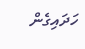ހަދައިގެން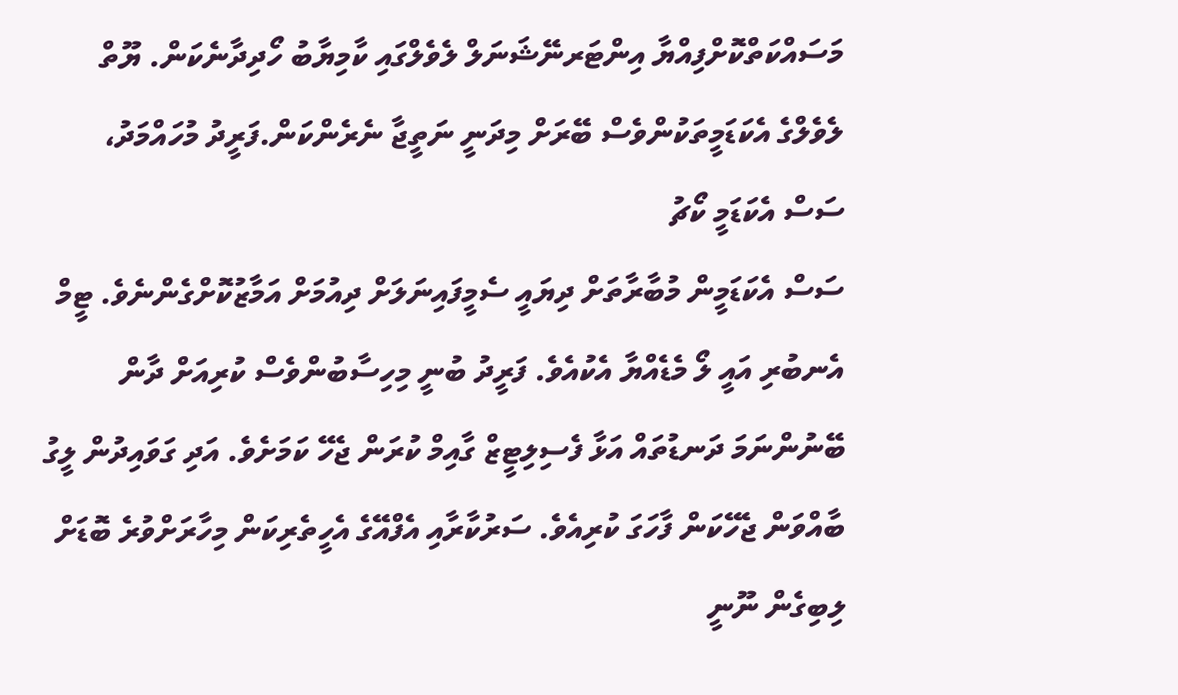މަސައްކަތްކޮށްފިއްޔާ އިންޓަރނޭޝަނަލް ލެވެލްގައި ކާމިޔާބު ހޯދިދާނެކަން. ޔޫތް ލެވެލްގެ އެކަޑަމީތަކުންވެސް ބޭރަށް މިދަނީ ނަތީޖާ ނެރެންކަން.ފަރީދު މުހައްމަދު، ސަސް އެކަޑަމީ ކޯޗު
ސަސް އެކަޑަމީން މުބާރާތަށް ދިޔައީ ސެމީފައިނަލަށް ދިއުމަށް އަމާޒުކޮށްގެންނެވެ. ޓީމް އެނބުރި އައީ ލޯ މެޑެއްޔާ އެކުއެވެ. ފަރީދު ބުނީ މިހިސާބުންވެސް ކުރިއަށް ދާން ބޭނުންނަމަ ދަނޑުތައް އަޅާ ފެސިލިޓީޒް ގާއިމް ކުރަން ޖެހޭ ކަމަށެވެ. އަދި ގަވައިދުން ލީގު ބާއްވަން ޖެހޭކަން ފާހަގަ ކުރިއެވެ. ސަރުކާރާއި އެފްއޭގެ އެހީތެރިކަން މިހާރަށްވުރެ ބޮޑަށް ލިބިގެން ނޫނީ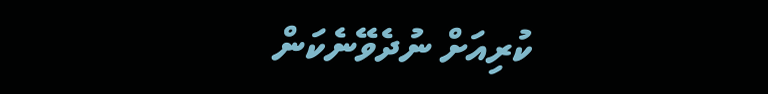ކުރިއަށް ނުދެވޭނެކަން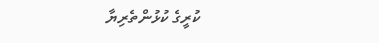ކުރީގެ ކުޅުންތެރިޔާ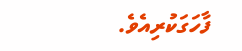ފާހަގަކުރިއެވެ.